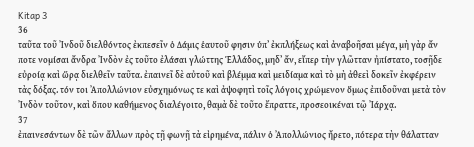Kitap 3
36
ταῦτα τοῦ Ἰνδοῦ διελθόντος ἐκπεσεῖν ὁ Δάμις ἑαυτοῦ φησιν ὑπʼ ἐκπλήξεως καὶ ἀναβοῆσαι μέγα, μὴ γὰρ ἄν ποτε νομίσαι ἄνδρα Ἰνδὸν ἐς τοῦτο ἐλάσαι γλώττης Ἑλλάδος, μηδʼ ἄν, εἴπερ τὴν γλῶτταν ἠπίστατο, τοσῇδε εὐροίᾳ καὶ ὥρᾳ διελθεῖν ταῦτα. ἐπαινεῖ δὲ αὐτοῦ καὶ βλέμμα καὶ μειδίαμα καὶ τὸ μὴ ἀθεεὶ δοκεῖν ἐκφέρειν τὰς δόξας. τόν τοι Ἀπολλώνιον εὐσχημόνως τε καὶ ἀψοφητὶ τοῖς λόγοις χρώμενον ὅμως ἐπιδοῦναι μετὰ τὸν Ἰνδὸν τοῦτον, καὶ ὅπου καθήμενος διαλέγοιτο, θαμὰ δὲ τοῦτο ἔπραττε, προσεοικέναι τῷ Ἰάρχᾳ.
37
ἐπαινεσάντων δὲ τῶν ἄλλων πρὸς τῇ φωνῇ τὰ εἰρημένα, πάλιν ὁ Ἀπολλώνιος ἤρετο, πότερα τὴν θάλατταν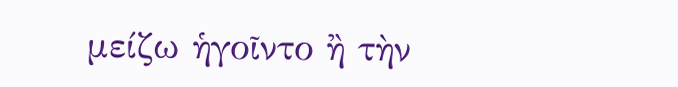μείζω ἡγοῖντο ἢ τὴν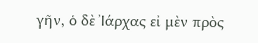γῆν, ὁ δὲ Ἰάρχας εἰ μὲν πρὸς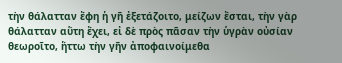τὴν θάλατταν ἔφη ἡ γῆ ἐξετάζοιτο, μείζων ἔσται, τὴν γὰρ θάλατταν αὕτη ἔχει, εἰ δὲ πρὸς πᾶσαν τὴν ὑγρὰν οὐσίαν θεωροῖτο, ἥττω τὴν γῆν ἀποφαινοίμεθα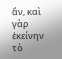ἄν, καὶ γὰρ ἐκείνην τὸ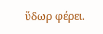ὕδωρ φέρει.